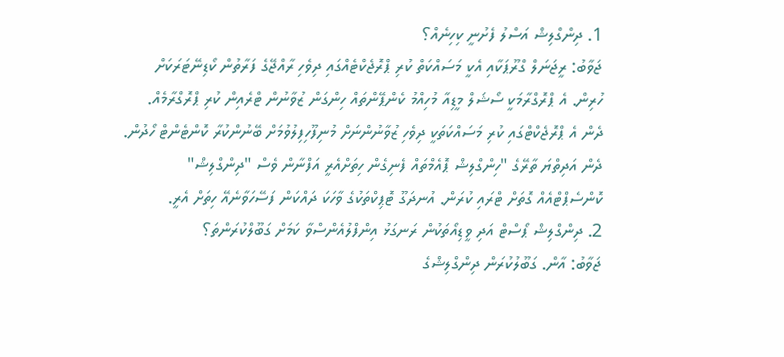1. ދިންގްލިޝް އަސްލު ފެށުނީ ކިހިނެއް؟
ޖަވާބު: ރީޖަނަލް ގްރޫޕަކާއި އެކީ މަސައްކަތް ކުރި ޕްރޮޖެކްޓެއްގައި ދިވެހި ރާއްޖޭގެ ފަރާތުން ކޯޑިނޭޓަރަކަށް ހުރިން. އެ ޕްރޮގްރާމަކީ ސޯޝަލް މީޑިއާ މުހިއްމު ކެންޕޭންތައް ހިންގަން ޒުވާނުން ޓްރެއިން ކުރި ޕްރޮގްރާމެއް. ދެން އެ ޕްރޮޖެކްޓްގައި ކުރި މަސައްކަތަކީ ދިވެހި ޒުވާނުންނަށް މުނިފޫހިފިލުވުމަށް ބޭނުންކުރާ ކޮންޓެންޓް ހޯދުން. ދެން އަދިތްޔަ ތާރޭގެ "ހިންގްލިޝް ޕޮއެމްތައް ފެނިގެން ހިތަށްއެރީ އަފްނާން ވެސް "ދިންގްލިޝް" ކޮންސެޕްޓްއެއް ގޮތަށް ޓްރައި ކުރަން. އުނދަގޫ ޓޮޕިކްތަކުގެ ވާހަކަ ދައްކަން ފަސޭހަވާނެއޭ ހިތަށް އެރީ.
2. ދިންގްލިޝް ޕޯސްޓް އަދި ވީޑިއޯތަކުން ރަނގަޅު އިންފްލުއެންސްވާ ކަމަށް ގަބޫލްކުރަންތަ؟
ޖަވާބު: އާން. ގަބޫލުކުރަން ދިންގްލިޝްގެ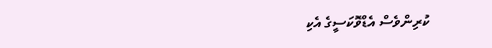ކުރިންވެސް އެޑްވޮކަސީގެ އެކި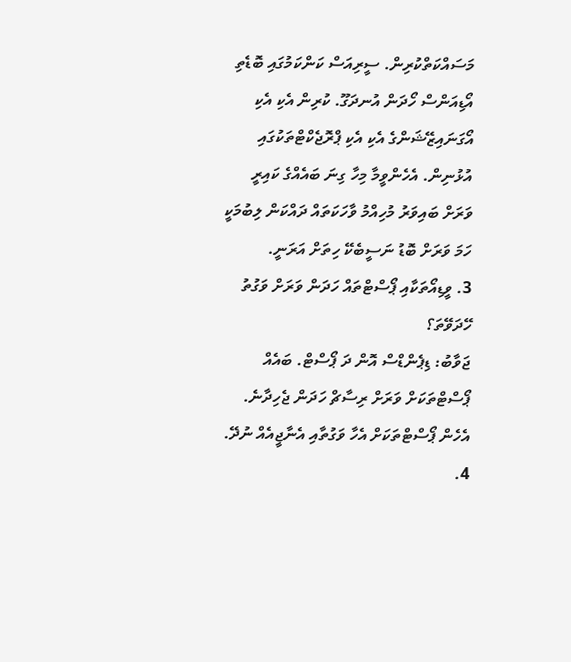މަސައްކަތްކުރިން. ސީރިއަސް ކަންކަމުގައި ބޮޑެތި އޯޑިއަންސް ހޯދަން އުނދަގޫ. ކުރިން އެކި އެކި އޯގަނައިޒޭޝަންގެ އެކި އެކި ޕްރޮޖެކްޓްތަކުގައި އުޅުނިން. އެހެންވީމާ މިހާ ގިނަ ބައެއްގެ ކައިރީ ވަރަށް ބައިވަރު މުހިއްމު ވާހަކަތައް ދައްކަން ލިބުމަކީ ހަމަ ވަރަށް ބޮޑު ނަސީބެކޭ ހިތަށް އަރަނީ.
3. ވީޑިއޯތަކާއި ޕޯސްޓްތައް ހަދަން ވަރަށް ވަގުތު ހޭދަވޭތަ؟
ޖަވާބު: ޑިޕެންޑްސް އޮން ދަ ޕޯސްޓް. ބައެއް ޕޯސްޓްތަކަށް ވަރަށް ރިސާޗް ހަދަން ޖެހިދާނެ. އެހެން ޕޯސްޓްތަކަށް އެހާ ވަގުތާއި އެނާޖީއެއް ނުދޭ.
4.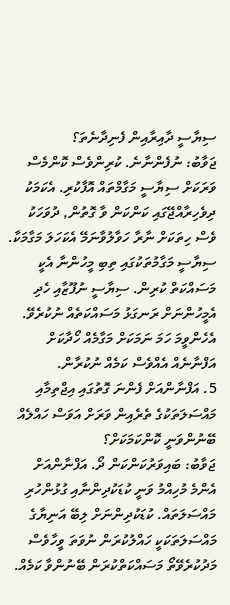ސިޔާސީ ދާއިރާއިން ފެނިދާނެތަ؟
ޖަވާބު: ނުފެންނާނެ. ކުރިންވެސް ކޮންމެސް ވަރަކަށް ސިޔާސީ މަގާމްތައް އޮފާކުރި. އެކަމަކު ދިވެހިރާއްޖޭގައި ކަންކަން ވާ ގޮތުން, ދުވަހަކު ވެސް ހިތަކަށް ނާރާ ހަވާލުވާނަމޭ އެކަހަލަ މަގާމަކާ. ސިޔާސީ މަގާމުތަކުގައި ތިބި މީހުންނާ އެކީ މަސައްކަތް ކުރިން. ސިޔާސީ ނުފޫޒާއި ހެދި އެމީހުންނަށް ރަނގަޅު މަސައްކަތެއް ނުކުރެވޭ. އެހެންވީމަ ހަމަ ނަމަކަށް މަގާމެއް ހޯދާކަށް އަފްނާނެއް އެއްވެސް ކަމެއް ނުކުރާން.
5. އަފްނާންއަށް ފެންނަ ގޮތުގައި އިޖްތިމާއި މައްސަލަތަކުގެ ތެރެއިން ވަރަށް އަވަސް ހައްލެއް ބޭނުންވަނީ ކޮންކަމަކަށް؟
ޖަވާބު: ބައިވަރުކަންކަން ދޯ. އަފްނާންއަށް އެންމެ މުހިއްމު ވަނީ ކުޑަކުދިންނާއި ގުޅުންހުރި މައްސަލަތައް. ކުޑަކުދިންނަށް ލިބޭ އަނިޔާގެ މައްސަލަތަކަކީ ހައްލުކުރަން ނުވަތަ ވީހާވެސް މަދުކުރެވޭތޯ މަސައްކަތްކުރަން ބޭނުންވާ ކަމެއް.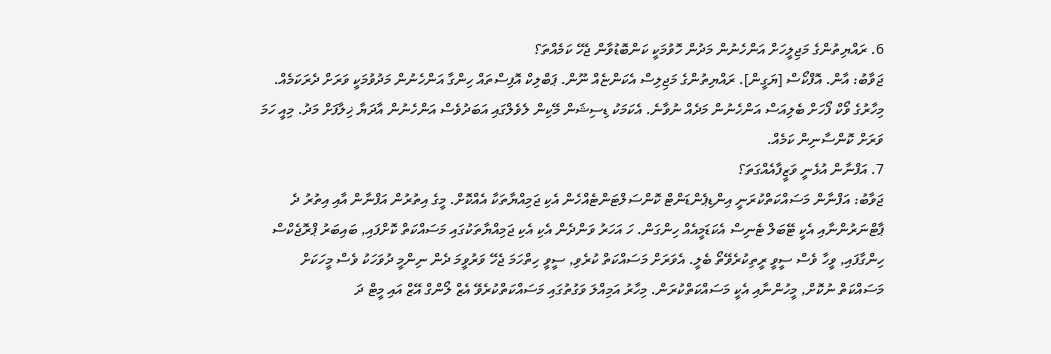6. ރައްޔިތުންގެ މަޖިލީހަށް އަންހެނުން މަދުން ހޮވުމަކީ ކަންބޮޑުވާން ޖެހޭ ކަމެއްތަ؟
ޖަވާބު: އާން. އޮފްކޯސް [ޔަގީން]. ރައްޔިތުންގެ މަޖިލިސް އެކަންޏެއް ނޫން. ޕަބްލިކް އޮފިސްތައް ހިންގާ އަންހެނުން މަދުވުމަކީ ވަރަށް ދެރަކަމެއް. މިހާރުގެ ވޯކް ފޯހަށް ބެލިއަސް އަންހެނުން މަދެއް ނުވާނެ. އެކަމަކު ޑިސިޝަން މޭކިން ލެވެލްގައި އަބަދުވެސް އަންހެނުން އާދަޔާ ޚިލާފަށް މަދު. މިއީ ހަމަ ވަރަށް ކޮންސާނިން ކަމެއް.
7. އަފްނާން އުޅެނީ ވަޒީފާއެއްގަތަ؟
ޖަވާބު: އަފްނާން މަސައްކަތްކުރަނީ އިންޑިޕެންޑަންޓް ކޮންސަލްޓަންޓެއްހެން އެކި ޖަމިއްޔާތަކާ އެއްކޮށް. މީގެ އިތުރުން އަފްނާން އާއި އިތުރު ދެ ޕާޓްނަރުންނާއި އެކީ ޓޭބަލް ޓެނިސް އެކަޑަމީއެއް ހިންގަން. ހަ އަހަރު ވަންދެން އެކި އެކި ޖަމިއްޔާތަކުގައި މަސައްކަތް ކޮށްފައި, ބައިބަރު ޕްރޮޖެކްސް ހިންގާފައި, ވީހާ ވެސް ސީވީ ރީތިކުރެވޭތޯ ބެލީ. އެވަރަށް މަސައްކަތް ކުރެވި, ސީވީ ހިތްހަމަ ޖެހޭ ވަރުވީމަ ދެން ނިންމީ ދުވަހަކު ވެސް މީހަކަށް މަސައްކަތް ނުކޮށް, މީހުންނާއި އެކީ މަސައްކަތްކުރަން. މިހާރު އަމިއްލަ ވަގުތުގައި މަސައްކަތްކުރެވޭ އެޒް ލޯންގް އޭޒް އައި މީޓް ދަ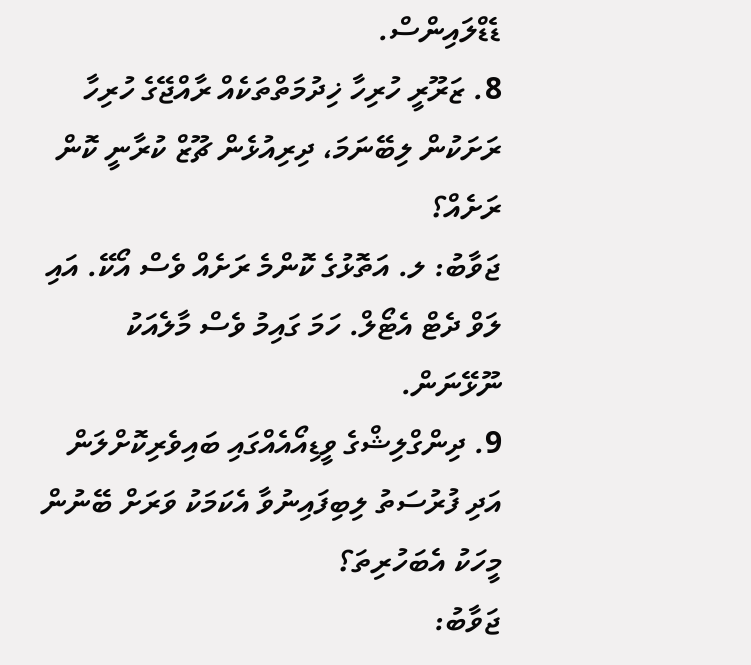ޑެޑްލައިންސް.
8. ޒަރޫރީ ހުރިހާ ޚިދުމަތްތަކެއް ރާއްޖޭގެ ހުރިހާ ރަށަކުން ލިބޭނަމަ، ދިރިއުޅެން ޗޫޒް ކުރާނީ ކޮން ރަށެއް؟
ޖަވާބު: ލ. އަތޮޅުގެ ކޮންމެ ރަށެއް ވެސް އޯކޭ. އައި ލަވް ދެޓް އެޓޯލް. ހަމަ ގައިމު ވެސް މާލެއަކު ނޫޅޭނަން.
9. ދިންގްލިޝްގެ ވީޑިއޯއެއްގައި ބައިވެރިކޮށްލަން އަދި ފުރުސަތު ލިބިފައިނުވާ އެކަމަކު ވަރަށް ބޭނުން މީހަކު އެބަހުރިތަ؟
ޖަވާބު: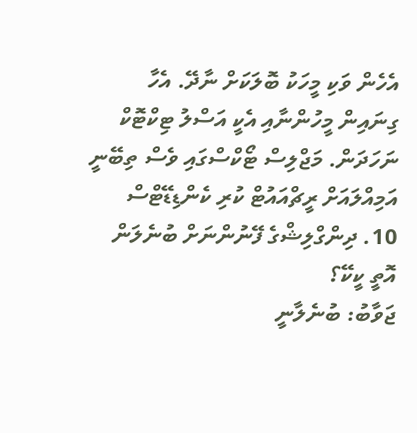އެހެން ވަކި މީހަކު ބޮލަކަށް ނާދޭ. އެހާ ގިނައިން މީހުންނާއި އެކީ އަސްލު ޓިކްޓޮކް ނަހަދަން. މަޖްލިސް ޓޯކްސްގައި ވެސް ތިބޭނީ އަމިއްލައަށް ރީޗްއައުޓް ކުރި ކެންޑިޑޭޓްސް
10. ދިންގްލިޝްގެ ފޭނުންނަށް ބުނެލަން އޮތީ ކީކޭ؟
ޖަވާބު: ބުނެލާނީ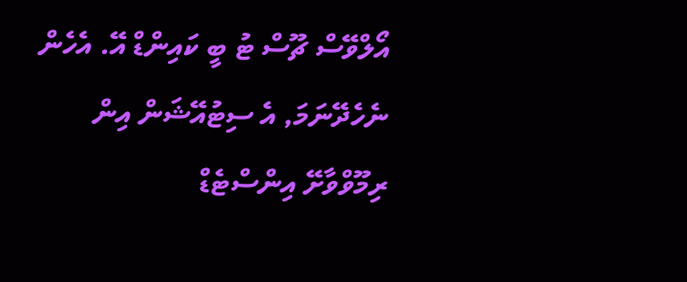އޯލްވޭސް ޗޫސް ޓު ބީ ކައިންޑް އޭ. އެހެން ނެހެދޭނަމަ, އެ ސިޓުއޭޝަން އިން ރިމޫވްވާށޭ އިންސްޓެޑް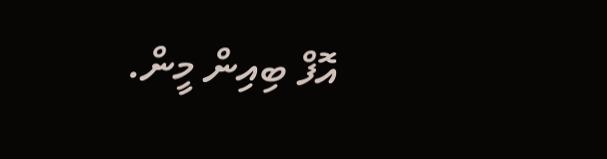އޮފް ބިއިން މީން.